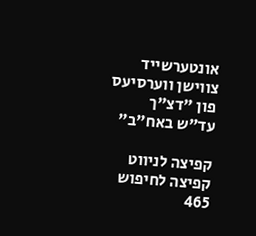אונטערשייד צווישן ווערסיעס פון "דצ"ך עד"ש באח"ב"

קפיצה לניווט קפיצה לחיפוש
465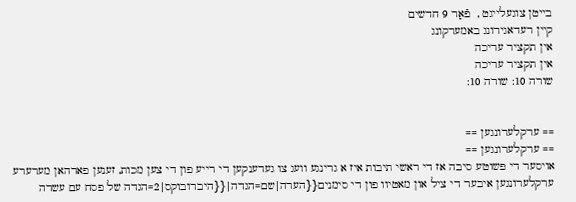בייטן צוגעלייגט ,  פֿאַר 9 חדשים
קיין רעדאגירונג באמערקונג
אין תקציר עריכה
אין תקציר עריכה
שורה 10: שורה 10:


== ערקלערונגען ==
== ערקלערונגען ==
אויסער די פּשוט'ע סיבה אז די ראשי תיבות איז א גרינגע וועג צו געדענקען די רייע פון די צען מכות, זענען פארהאן מערערע ערקלערונגען איבער די ציל און מאטיוו פון די סימנים{{הערה|שם=הגדה|{{היברובוקס|2=הגדה של פסח עם עשרה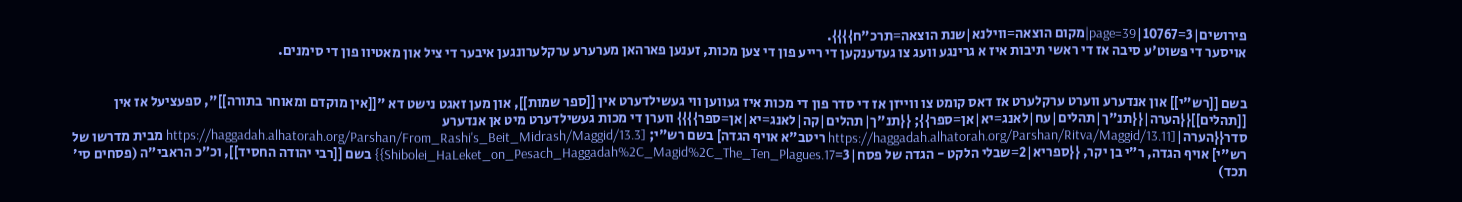פירושים|3=10767|page=39|מקום הוצאה=ווילנא|שנת הוצאה=תרכ"ח}}}}.
אויסער די פּשוט'ע סיבה אז די ראשי תיבות איז א גרינגע וועג צו געדענקען די רייע פון די צען מכות, זענען פארהאן מערערע ערקלערונגען איבער די ציל און מאטיוו פון די סימנים.


בשם [[רש"י]] און אנדערע ווערט ערקלערט אז דאס קומט צו ווייזן אז די סדר פון די מכות איז געווען ווי געשילדערט אין [[ספר שמות]], און מען זאגט נישט דא "[[אין מוקדם ומאוחר בתורה]]", ספעציעל אז אין [[תהלים]]{{הערה|{{תנ"ך|תהלים|עח|לאנג=יא|אן=ספר}}; {{תנ"ך|תהלים|קה|לאנג=יא|אן=ספר}}}} ווערן די מכות געשילדערט מיט אן אנדערע סדר{{הערה|[https://haggadah.alhatorah.org/Parshan/Ritva/Maggid/13.11 ריטב"א אויף הגדה] בשם רש"י; [https://haggadah.alhatorah.org/Parshan/From_Rashi's_Beit_Midrash/Maggid/13.3 מבית מדרשו של רש"י] אויף הגדה, ר״י בן יקר, {{ספריא|2=שבלי הלקט - הגדה של פסח|3=Shibolei_HaLeket_on_Pesach_Haggadah%2C_Magid%2C_The_Ten_Plagues.17}} בשם [[רבי יהודה החסיד]], וכ״כ הראבי״ה (פסחים סי׳ תכד)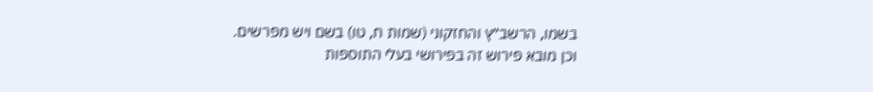בשמו, הרשב״ץ והחזקוני (שמות ח, טו) בשם ויש מפרשים. וכן מובא פירוש זה בפירושי בעלי התוספות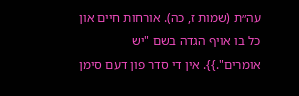עה״ת (שמות ז, כה). אורחות חיים און כל בו אויף הגדה בשם "יש אומרים".}}. אין די סדר פון דעם סימן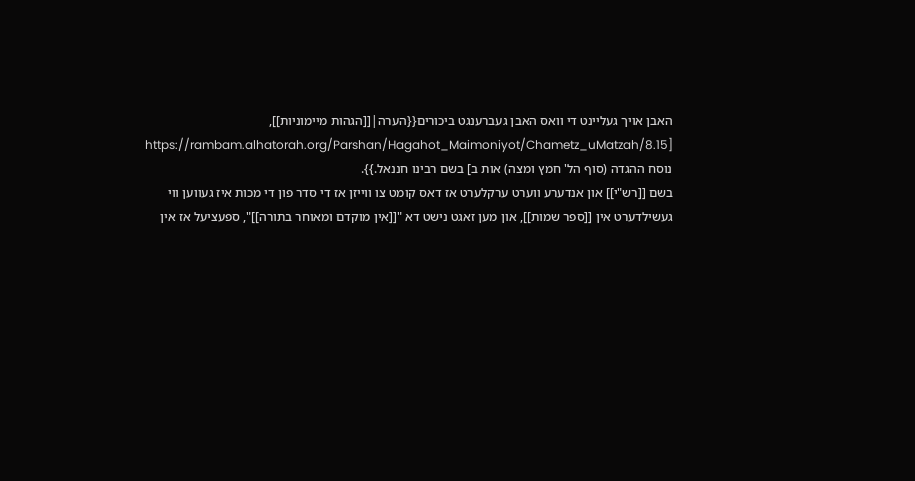האבן אויך געליינט די וואס האבן געברענגט ביכורים{{הערה|[[הגהות מיימוניות]], [https://rambam.alhatorah.org/Parshan/Hagahot_Maimoniyot/Chametz_uMatzah/8.15 נוסח ההגדה (סוף הל' חמץ ומצה) אות ב] בשם רבינו חננאל.}}.
בשם [[רש"י]] און אנדערע ווערט ערקלערט אז דאס קומט צו ווייזן אז די סדר פון די מכות איז געווען ווי געשילדערט אין [[ספר שמות]], און מען זאגט נישט דא "[[אין מוקדם ומאוחר בתורה]]", ספעציעל אז אין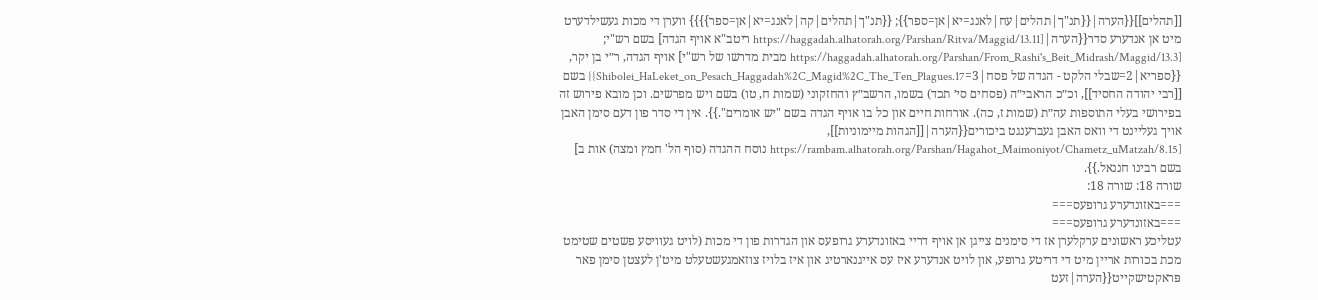[[תהלים]]{{הערה|{{תנ"ך|תהלים|עח|לאנג=יא|אן=ספר}}; {{תנ"ך|תהלים|קה|לאנג=יא|אן=ספר}}}} ווערן די מכות געשילדערט מיט אן אנדערע סדר{{הערה|[https://haggadah.alhatorah.org/Parshan/Ritva/Maggid/13.11 ריטב"א אויף הגדה] בשם רש"י; [https://haggadah.alhatorah.org/Parshan/From_Rashi's_Beit_Midrash/Maggid/13.3 מבית מדרשו של רש"י] אויף הגדה, ר״י בן יקר, {{ספריא|2=שבלי הלקט - הגדה של פסח|3=Shibolei_HaLeket_on_Pesach_Haggadah%2C_Magid%2C_The_Ten_Plagues.17}} בשם [[רבי יהודה החסיד]], וכ״כ הראבי״ה (פסחים סי׳ תכד) בשמו, הרשב״ץ והחזקוני (שמות ח, טו) בשם ויש מפרשים. וכן מובא פירוש זה בפירושי בעלי התוספות עה״ת (שמות ז, כה). אורחות חיים און כל בו אויף הגדה בשם "יש אומרים".}}. אין די סדר פון דעם סימן האבן אויך געליינט די וואס האבן געברענגט ביכורים{{הערה|[[הגהות מיימוניות]], [https://rambam.alhatorah.org/Parshan/Hagahot_Maimoniyot/Chametz_uMatzah/8.15 נוסח ההגדה (סוף הל' חמץ ומצה) אות ב] בשם רבינו חננאל.}}.
שורה 18: שורה 18:
===באזונדערע גרופעס===
===באזונדערע גרופעס===
עטליכע ראשונים ערקלערן אז די סימנים צייגן אן אויף דריי באזונדערע גרופעס און הגדרות פון די מכות (לויט געוויסע פשטים שטימט מכת בכורות אריין מיט די דריטע גרופע, און לויט אנדערע איז עס אייגנארטיג און איז בלויז צוזאמגעשטעלט מיט'ן לעצטן סימן פאר פּראקטישקייט{{הערה|זעט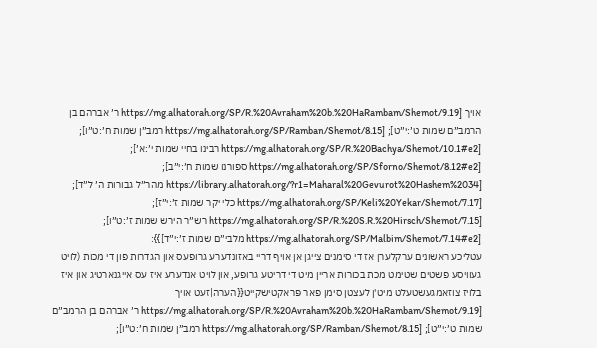אויך [https://mg.alhatorah.org/SP/R.%20Avraham%20b.%20HaRambam/Shemot/9.19 ר׳ אברהם בן הרמב״ם שמות ט׳:י״ט]; [https://mg.alhatorah.org/SP/Ramban/Shemot/8.15 רמב״ן שמות ח׳:ט״ו]; [https://mg.alhatorah.org/SP/R.%20Bachya/Shemot/10.1#e2 רבינו בחיי שמות י׳:א׳]; [https://mg.alhatorah.org/SP/Sforno/Shemot/8.12#e2 ספורנו שמות ח׳:י״ב]; [https://library.alhatorah.org/?r1=Maharal%20Gevurot%20Hashem%2034 מהר״ל גבורות ה׳ ל״ד]; [https://mg.alhatorah.org/SP/Keli%20Yekar/Shemot/7.17 כלי יקר שמות ז׳:י״ז]; [https://mg.alhatorah.org/SP/R.%20S.R.%20Hirsch/Shemot/7.15 רש״ר הירש שמות ז׳:ט״ו]; [https://mg.alhatorah.org/SP/Malbim/Shemot/7.14#e2 מלבי״ם שמות ז׳:י״ד]}}:
עטליכע ראשונים ערקלערן אז די סימנים צייגן אן אויף דריי באזונדערע גרופעס און הגדרות פון די מכות (לויט געוויסע פשטים שטימט מכת בכורות אריין מיט די דריטע גרופע, און לויט אנדערע איז עס אייגנארטיג און איז בלויז צוזאמגעשטעלט מיט'ן לעצטן סימן פאר פּראקטישקייט{{הערה|זעט אויך [https://mg.alhatorah.org/SP/R.%20Avraham%20b.%20HaRambam/Shemot/9.19 ר׳ אברהם בן הרמב״ם שמות ט׳:י״ט]; [https://mg.alhatorah.org/SP/Ramban/Shemot/8.15 רמב״ן שמות ח׳:ט״ו];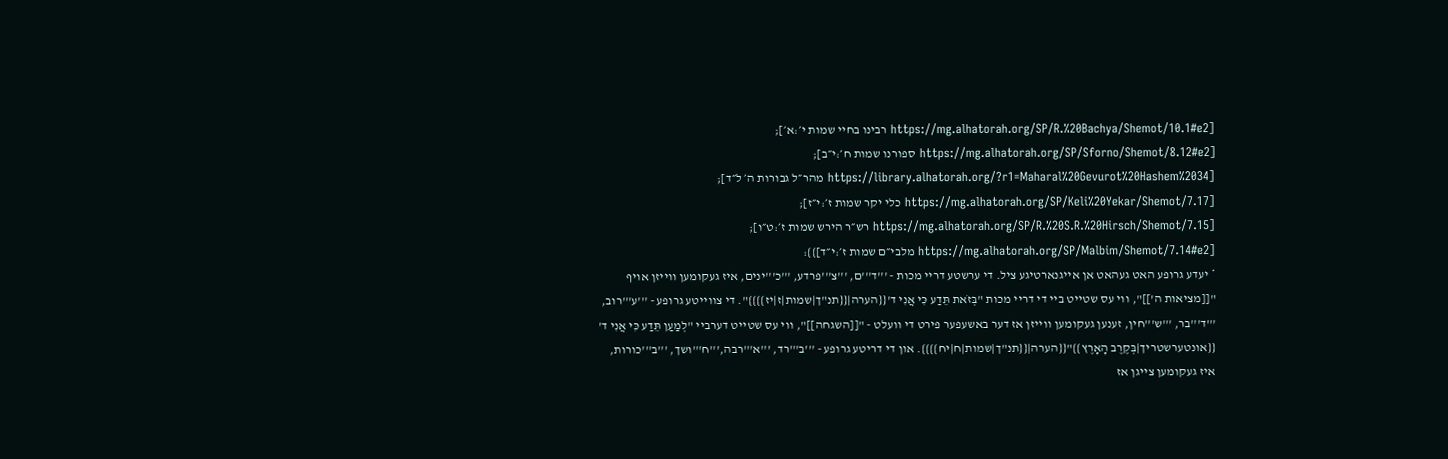[https://mg.alhatorah.org/SP/R.%20Bachya/Shemot/10.1#e2 רבינו בחיי שמות י׳:א׳]; [https://mg.alhatorah.org/SP/Sforno/Shemot/8.12#e2 ספורנו שמות ח׳:י״ב]; [https://library.alhatorah.org/?r1=Maharal%20Gevurot%20Hashem%2034 מהר״ל גבורות ה׳ ל״ד]; [https://mg.alhatorah.org/SP/Keli%20Yekar/Shemot/7.17 כלי יקר שמות ז׳:י״ז]; [https://mg.alhatorah.org/SP/R.%20S.R.%20Hirsch/Shemot/7.15 רש״ר הירש שמות ז׳:ט״ו]; [https://mg.alhatorah.org/SP/Malbim/Shemot/7.14#e2 מלבי״ם שמות ז׳:י״ד]}}:
* יעדע גרופע האט געהאט אן אייגנארטיגע ציל. די ערשטע דריי מכות - '''ד'''ם, '''צ'''פרדע, '''כ'''ינים, איז געקומען ווייזן אויף "[[מציאות ה']]", ווי עס שטייט ביי די דריי מכות "בְּזֹאת תֵּדַע כִּי אֲנִי ד'{{הערה|{{תנ"ך|שמות|ז|יז}}}}". די צווייטע גרופע - '''ע'''רוב, '''ד'''בר, '''ש'''חין, זענען געקומען ווייזן אז דער באשעפער פירט די וועלט - "[[השגחה]]", ווי עס שטייט דערביי "לְמַעַן תֵּדַע כִּי אֲנִי ד' {{אונטערשטריך|בְּקֶרֶב הָאָרֶץ}}"{{הערה|{{תנ"ך|שמות|ח|יח}}}}. און די דריטע גרופע - '''ב'''רד, '''א'''רבה,'''ח'''ושך, '''ב'''כורות, איז געקומען צייגן אז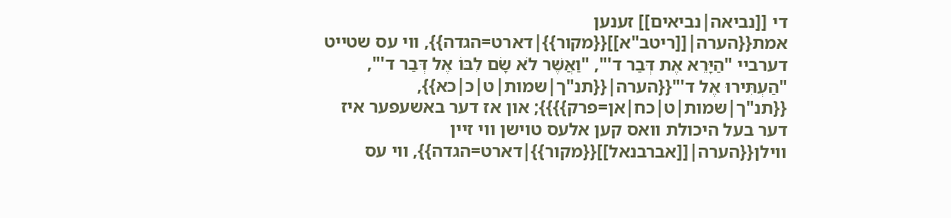די [[נביאה|נביאים]] זענען אמת{{הערה|[[ריטב"א]]{{מקור}}|דארט=הגדה}}, ווי עס שטייט דערביי "הַיָּרֵא אֶת דְּבַר ד'", "וַאֲשֶׁר לֹא שָׂם לִבּוֹ אֶל דְּבַר ד'", "הַעְתִּירוּ אֶל ד'"{{הערה|{{תנ"ך|שמות|ט|כ|כא}}, {{תנ"ך|שמות|ט|כח|אן=פרק}}}}; און אז דער באשעפער איז דער בעל היכולת וואס קען אלעס טוישן ווי זיין ווילן{{הערה|[[אברבנאל]]{{מקור}}|דארט=הגדה}}, ווי עס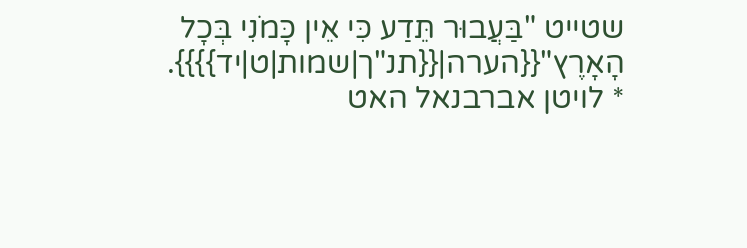שטייט "בַּעֲבוּר תֵּדַע כִּי אֵין כָּמֹנִי בְּכָל הָאָרֶץ"{{הערה|{{תנ"ך|שמות|ט|יד}}}}.
* לויטן אברבנאל האט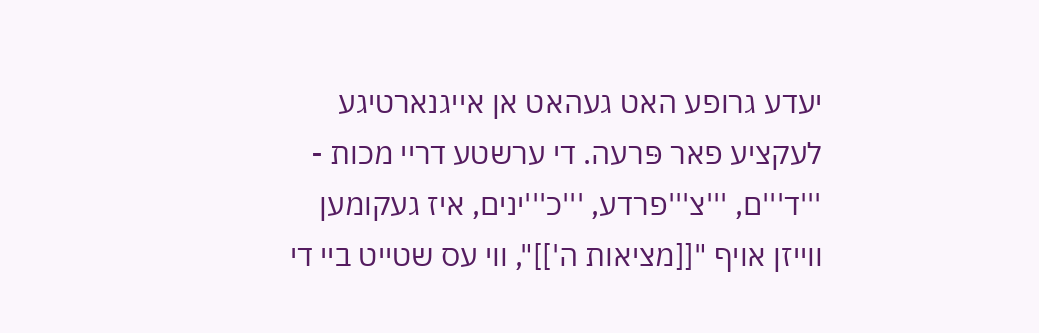יעדע גרופע האט געהאט אן אייגנארטיגע לעקציע פאר פּרעה. די ערשטע דריי מכות - '''ד'''ם, '''צ'''פרדע, '''כ'''ינים, איז געקומען ווייזן אויף "[[מציאות ה']]", ווי עס שטייט ביי די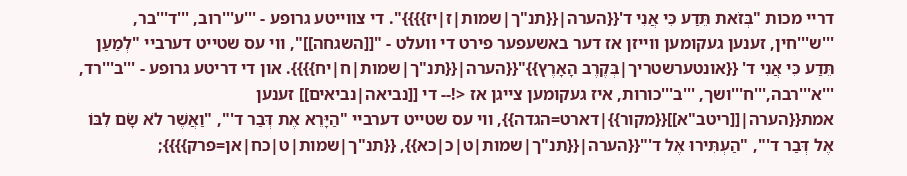דריי מכות "בְּזֹאת תֵּדַע כִּי אֲנִי ד'{{הערה|{{תנ"ך|שמות|ז|יז}}}}". די צווייטע גרופע - '''ע'''רוב, '''ד'''בר, '''ש'''חין, זענען געקומען ווייזן אז דער באשעפער פירט די וועלט - "[[השגחה]]", ווי עס שטייט דערביי "לְמַעַן תֵּדַע כִּי אֲנִי ד' {{אונטערשטריך|בְּקֶרֶב הָאָרֶץ}}"{{הערה|{{תנ"ך|שמות|ח|יח}}}}. און די דריטע גרופע - '''ב'''רד, '''א'''רבה,'''ח'''ושך, '''ב'''כורות, איז געקומען צייגן אז <!-- די [[נביאה|נביאים]] זענען אמת{{הערה|[[ריטב"א]]{{מקור}}|דארט=הגדה}}, ווי עס שטייט דערביי "הַיָּרֵא אֶת דְּבַר ד'", "וַאֲשֶׁר לֹא שָׂם לִבּוֹ אֶל דְּבַר ד'", "הַעְתִּירוּ אֶל ד'"{{הערה|{{תנ"ך|שמות|ט|כ|כא}}, {{תנ"ך|שמות|ט|כח|אן=פרק}}}};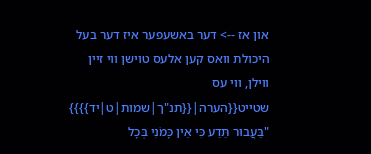און אז --> דער באשעפער איז דער בעל היכולת וואס קען אלעס טוישן ווי זיין ווילן, ווי עס שטייט{{הערה|{{תנ"ך|שמות|ט|יד}}}} "בַּעֲבוּר תֵּדַע כִּי אֵין כָּמֹנִי בְּכָל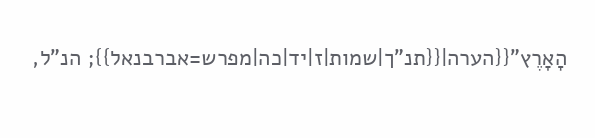הָאָרֶץ"{{הערה|{{תנ"ך|שמות|ז|יד|כה|מפרש=אברבנאל}}; הנ"ל,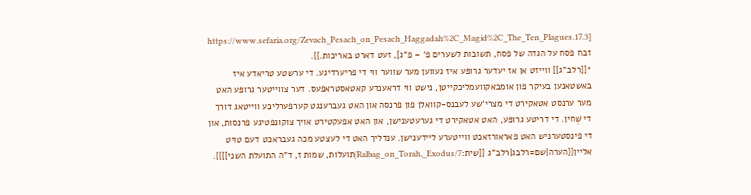[https://www.sefaria.org/Zevach_Pesach_on_Pesach_Haggadah%2C_Magid%2C_The_Ten_Plagues.17.3 זבח פסח על הגדה של פסח, תשובות לשערים פ' – פ"ג], זעט דארט באריכות.}}.
*[[רלב"ג]] ווייזט אן אז יעדער גרופּע איז געווען מער שווער ווי די פריערדיגע. די ערשטע טריאדע איז באשטאנען בעיקר פון אומבאקוועמליכקייטן, נישט ווי דראענדע קאטאסטראפעס. דער צווייטער גרופּע האט מער ערנסט אטאקירט די מצרי'שע לעבנס-קוואלן פון פרנסה און האט געברענגט קערפערליכע ווייטאג דורך די שְׁחין. די דריטע גרופּע, האט אטאקירט די גערעטענישן, און האט אפעקטירט אויך צוקונפטיגע פרנסות, און די פינסטערניש האט פאראורזאכט ווייטערע ליידענישן. ענדליך האט די לעצטע מכה געבראכט דעם טויט אליין{{הערה|שם=רלבג|רלב"ג [[שית:Ralbag_on_Torah,_Exodus/7|תועלות, שמות ז, ד"ה התועלת השני]]}}.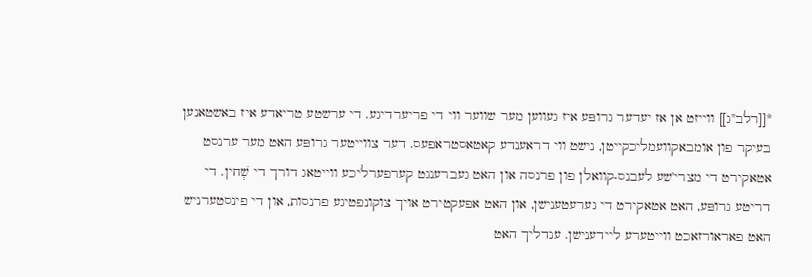*[[רלב"ג]] ווייזט אן אז יעדער גרופּע איז געווען מער שווער ווי די פריערדיגע. די ערשטע טריאדע איז באשטאנען בעיקר פון אומבאקוועמליכקייטן, נישט ווי דראענדע קאטאסטראפעס. דער צווייטער גרופּע האט מער ערנסט אטאקירט די מצרי'שע לעבנס-קוואלן פון פרנסה און האט געברענגט קערפערליכע ווייטאג דורך די שְׁחין. די דריטע גרופּע, האט אטאקירט די גערעטענישן, און האט אפעקטירט אויך צוקונפטיגע פרנסות, און די פינסטערניש האט פאראורזאכט ווייטערע ליידענישן. ענדליך האט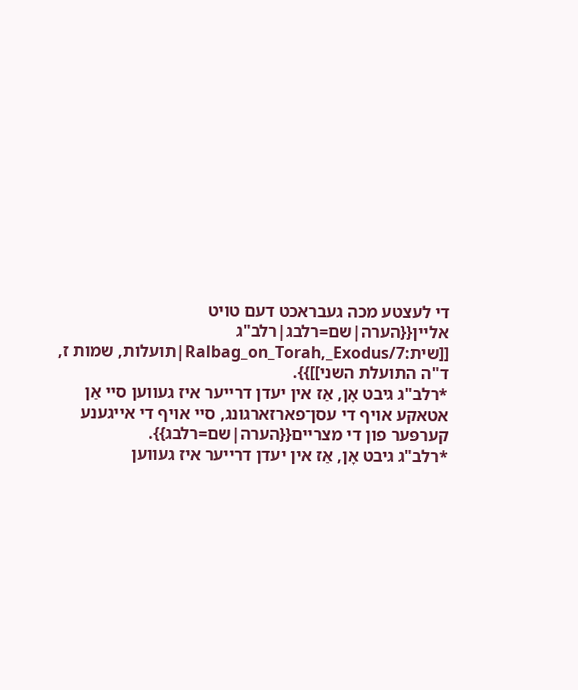די לעצטע מכה געבראכט דעם טויט אליין{{הערה|שם=רלבג|רלב"ג [[שית:Ralbag_on_Torah,_Exodus/7|תועלות, שמות ז, ד"ה התועלת השני]]}}.
*רלב"ג גיבט אָן, אַז אין יעדן דרייער איז געווען סיי אַן אטאקע אויף די עסן־פארזארגונג, סיי אויף די אייגענע קערפּער פון די מצריים{{הערה|שם=רלבג}}.
*רלב"ג גיבט אָן, אַז אין יעדן דרייער איז געווען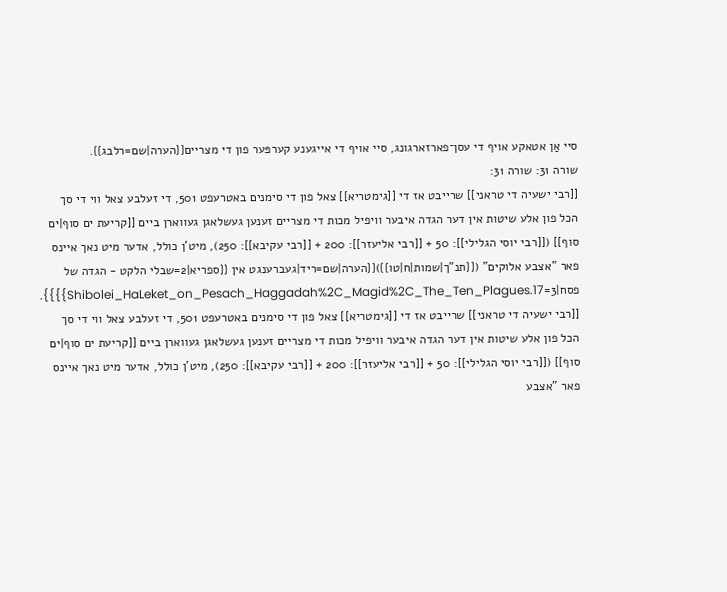סיי אַן אטאקע אויף די עסן־פארזארגונג, סיי אויף די אייגענע קערפּער פון די מצריים{{הערה|שם=רלבג}}.
שורה 31: שורה 31:
[[רבי ישעיה די טראני]] שרייבט אז די [[גימטריא]] צאל פון די סימנים באטרעפט 501, די זעלבע צאל ווי די סך הכל פון אלע שיטות אין דער הגדה איבער וויפיל מכות די מצריים זענען געשלאגן געווארן ביים [[קריעת ים סוף|ים סוף]] ([[רבי יוסי הגלילי]]: 50 + [[רבי אליעזר]]: 200 + [[רבי עקיבא]]: 250), מיט'ן כולל, אדער מיט נאך איינס פאר "אצבע אלוקים" ({{תנ"ך|שמות|ח|טו}}){{הערה|שם=ריד|געברענגט אין {{ספריא|2=שבלי הלקט - הגדה של פסח|3=Shibolei_HaLeket_on_Pesach_Haggadah%2C_Magid%2C_The_Ten_Plagues.17}}}}.
[[רבי ישעיה די טראני]] שרייבט אז די [[גימטריא]] צאל פון די סימנים באטרעפט 501, די זעלבע צאל ווי די סך הכל פון אלע שיטות אין דער הגדה איבער וויפיל מכות די מצריים זענען געשלאגן געווארן ביים [[קריעת ים סוף|ים סוף]] ([[רבי יוסי הגלילי]]: 50 + [[רבי אליעזר]]: 200 + [[רבי עקיבא]]: 250), מיט'ן כולל, אדער מיט נאך איינס פאר "אצבע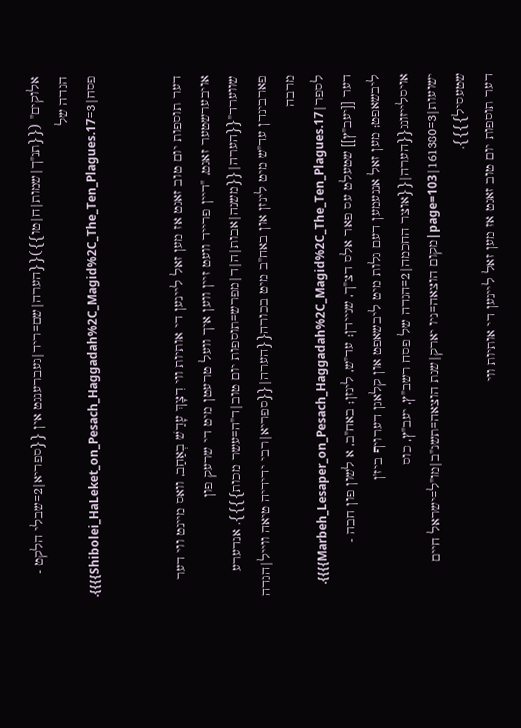אלוקים" ({{תנ"ך|שמות|ח|טו}}){{הערה|שם=ריד|געברענגט אין {{ספריא|2=שבלי הלקט - הגדה של פסח|3=Shibolei_HaLeket_on_Pesach_Haggadah%2C_Magid%2C_The_Ten_Plagues.17}}}}.


דער תוספות יום טוב זאגט אז מען זאל ליינען די אותיות ווי דִצָךְ עָדַשׁ בְאַחַב, וואס מיינט ווי דער אויבערשטער זאגט, "דיין פרייד וועט זיין ווען איך וועל טרעטן מיט די שרעק פון שווערד"{{הערה|{{משנה|אבות|ה|ד|מפרש=תוספות יום טוב|ד"ה=עשר מכות}}}}. אנדערע פארבינדן עד"ש מיט לינזן און באח"ב מיט בכורה{{הערה|{{ספריא|רבי ידידיה טיאה ווייל|הגדה מרבה לספר|Marbeh_Lesaper_on_Pesach_Haggadah%2C_Magid%2C_The_Ten_Plagues.17}}}}. דער [[יעב"ץ]] שטעלט עס פאר אלס דצ"ך, שניידן; עד"ש, לינזן; באח"ב, א לשון פון חבה - ליבשאפט; מען זאל אננעמען דעם גלות מיט ליבשאפט און קלאגן דערויף ביז'ן אויסלייזונג{{הערה|{{אוצר החכמה|2=הגדה של פסח רשב"ץ, יעב"ץ, כוס ישועות|3=161380|page=103|מקום הוצאה=ניו יארק|שנת הוצאה=תשנ"ב|מו"ל=ישראל חיים שטעסיל}}}}.
דער תוספות יום טוב זאגט אז מען זאל ליינען די אותיות ווי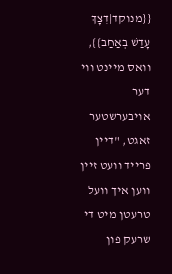{{מנוקד|דִצָךְ עָדַשׁ בְאַחַב}}, וואס מיינט ווי דער אויבערשטער זאגט, "דיין פרייד וועט זיין ווען איך וועל טרעטן מיט די שרעק פון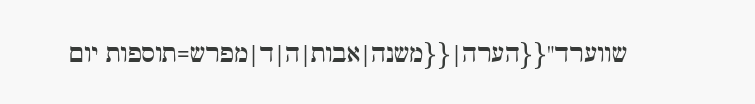שווערד"{{הערה|{{משנה|אבות|ה|ד|מפרש=תוספות יום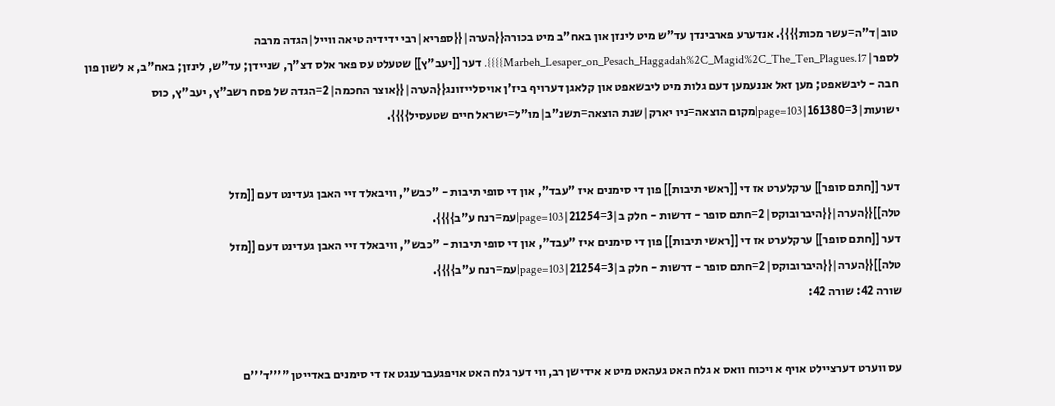טוב|ד"ה=עשר מכות}}}}. אנדערע פארבינדן עד"ש מיט לינזן און באח"ב מיט בכורה{{הערה|{{ספריא|רבי ידידיה טיאה ווייל|הגדה מרבה לספר|Marbeh_Lesaper_on_Pesach_Haggadah%2C_Magid%2C_The_Ten_Plagues.17}}}}. דער [[יעב"ץ]] שטעלט עס פאר אלס דצ"ך, שניידן; עד"ש, לינזן; באח"ב, א לשון פון חבה - ליבשאפט; מען זאל אננעמען דעם גלות מיט ליבשאפט און קלאגן דערויף ביז'ן אויסלייזונג{{הערה|{{אוצר החכמה|2=הגדה של פסח רשב"ץ, יעב"ץ, כוס ישועות|3=161380|page=103|מקום הוצאה=ניו יארק|שנת הוצאה=תשנ"ב|מו"ל=ישראל חיים שטעסיל}}}}.


דער [[חתם סופר]] ערקלערט אז די [[ראשי תיבות]] פון די סימנים איז "עבד", און די סופי תיבות - "כבש", וויבאלד זיי האבן געדינט דעם [[מזל טלה]]{{הערה|{{היברובוקס|2=חתם סופר - דרשות - חלק ב|3=21254|page=103|עמ=רנח ע"ב}}}}.
דער [[חתם סופר]] ערקלערט אז די [[ראשי תיבות]] פון די סימנים איז "עבד", און די סופי תיבות - "כבש", וויבאלד זיי האבן געדינט דעם [[מזל טלה]]{{הערה|{{היברובוקס|2=חתם סופר - דרשות - חלק ב|3=21254|page=103|עמ=רנח ע"ב}}}}.
שורה 42: שורה 42:


עס ווערט דערציילט אויף א ויכוח וואס א גלח האט געהאט מיט א אידישן רב, ווי דער גלח האט אויפגעברענגט אז די סימנים באדייטן "'''ד'''ם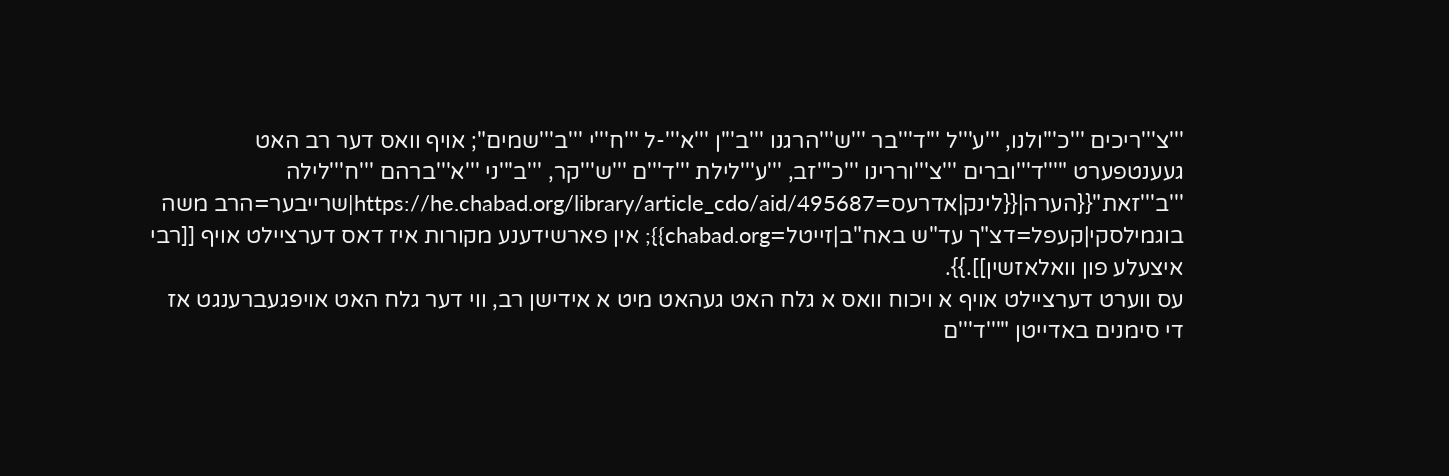'''צ'''ריכים '''כ'''ולנו, '''ע'''ל '''ד'''בר '''ש'''הרגנו '''ב'''ן '''א'''-ל '''ח'''י '''ב'''שמים"; אויף וואס דער רב האט געענטפערט "'''ד'''וברים '''צ'''וררינו '''כ'''זב, '''ע'''לילת '''ד'''ם '''ש'''קר, '''ב'''ני '''א'''ברהם '''ח'''לילה '''ב'''זאת"{{הערה|{{לינק|אדרעס=https://he.chabad.org/library/article_cdo/aid/495687|שרייבער=הרב משה בוגמילסקי|קעפל=דצ"ך עד"ש באח"ב|זייטל=chabad.org}}; אין פארשידענע מקורות איז דאס דערציילט אויף [[רבי איצעלע פון וואלאזשין]].}}.
עס ווערט דערציילט אויף א ויכוח וואס א גלח האט געהאט מיט א אידישן רב, ווי דער גלח האט אויפגעברענגט אז די סימנים באדייטן "'''ד'''ם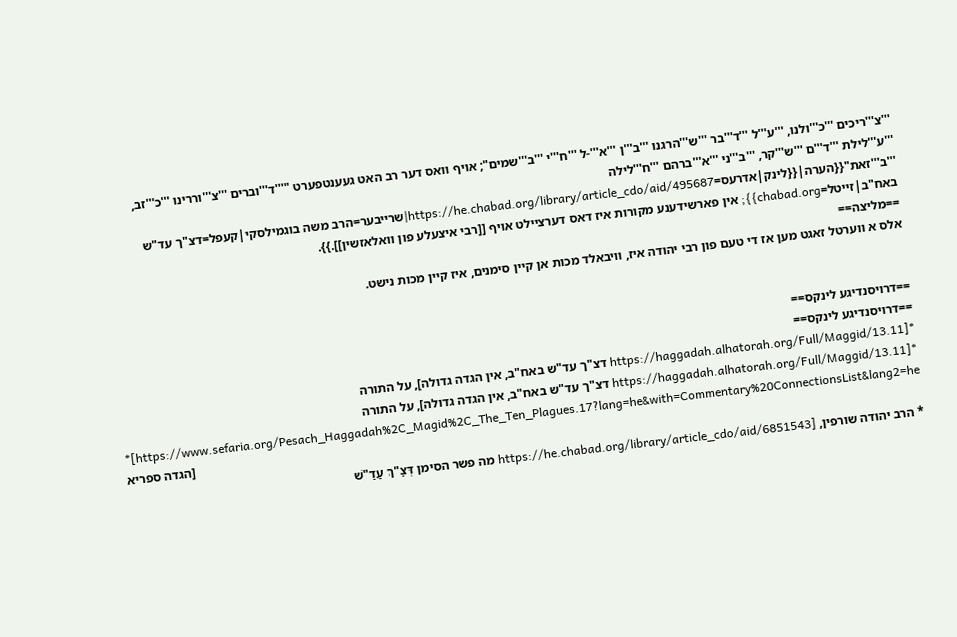'''צ'''ריכים '''כ'''ולנו, '''ע'''ל '''ד'''בר '''ש'''הרגנו '''ב'''ן '''א'''-ל '''ח'''י '''ב'''שמים"; אויף וואס דער רב האט געענטפערט "'''ד'''וברים '''צ'''וררינו '''כ'''זב, '''ע'''לילת '''ד'''ם '''ש'''קר, '''ב'''ני '''א'''ברהם '''ח'''לילה '''ב'''זאת"{{הערה|{{לינק|אדרעס=https://he.chabad.org/library/article_cdo/aid/495687|שרייבער=הרב משה בוגמילסקי|קעפל=דצ"ך עד"ש באח"ב|זייטל=chabad.org}}; אין פארשידענע מקורות איז דאס דערציילט אויף [[רבי איצעלע פון וואלאזשין]].}}.
==מליצה==
אלס א ווערטל זאגט מען אז די טעם פון רבי יהודה איז, וויבאלד מכות אן קיין סימנים, איז קיין מכות נישט.


==דרויסנדיגע לינקס==
==דרויסנדיגע לינקס==
*[https://haggadah.alhatorah.org/Full/Maggid/13.11 דצ"ך עד"ש באח"ב, אין הגדה גדולה], על התורה
*[https://haggadah.alhatorah.org/Full/Maggid/13.11 דצ"ך עד"ש באח"ב, אין הגדה גדולה], על התורה
*[https://www.sefaria.org/Pesach_Haggadah%2C_Magid%2C_The_Ten_Plagues.17?lang=he&with=Commentary%20ConnectionsList&lang2=he הגדה ספריא]
* הרב יהודה שורפין, [https://he.chabad.org/library/article_cdo/aid/6851543 מה פשר הסימן דְּצַ"ךְ עַדַ"שׁ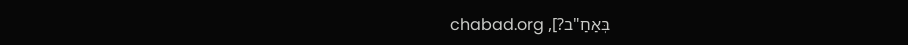בְּאַחַ"ב?], chabad.org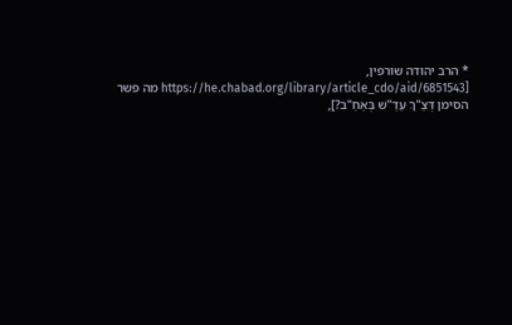* הרב יהודה שורפין, [https://he.chabad.org/library/article_cdo/aid/6851543 מה פשר הסימן דְּצַ"ךְ עַדַ"שׁ בְּאַחַ"ב?],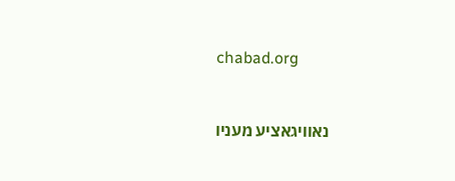chabad.org


נאוויגאציע מעניו